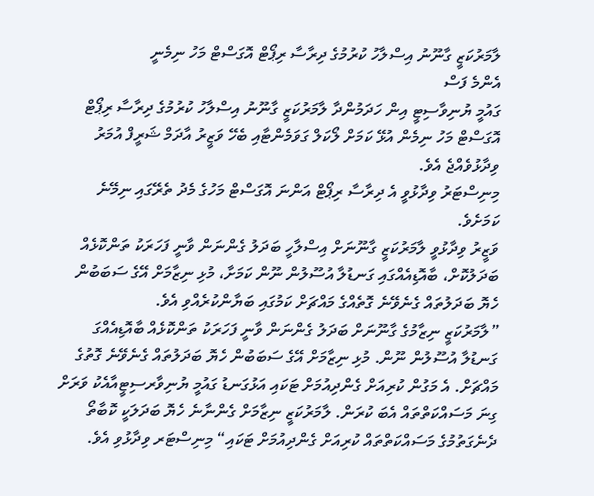ލާމަރުކަޒީ ގާނޫނު އިސްލާހު ކުރުމުގެ ދިރާސާ ރިޕޯޓް އޮގަސްޓް މަހު ނިމެނީ
އެންމެ ފަސް
ގައުމީ ޔުނިވާސިޓީ އިން ހަދަމުންދާ ލާމަރުކަޒީ ގާނޫނު އިސްލާހު ކުރުމުގެ ދިރާސާ ރިޕޯޓް އޮގަސްޓް މަހު ނިމެން އުޅޭ ކަމަށް ލޯކަލް ގަވަމެންޓާއި ބެހޭ ވަޒީރު އާދަމް ޝަރީފް އުމަރު ވިދާޅުވެއްޖެ އެވެ.
މިނިސްޓަރު ވިދާޅުވީ އެ ދިރާސާ ރިޕޯޓް އަންނަ އޮގަސްޓް މަހުގެ މެދު ތެރޭގައި ނިމޭނެ ކަމަށެވެ.
ވަޒީރު ވިދާޅުވީ ލާމަރުކަޒީ ގާނޫނަށް އިސްލާހީ ބަދަލު ގެންނަން ވާނީ ފަހަރަކު ތަންކޮޅެއް ބަދަލުކޮށް، ބާއޮޑިއެއްގައި ގަނޑުލާ އުސޫލުން ނޫން ކަމަށާ، މުޅި ނިޒާމަށް އޭގެ ސަބަބުން ހެޔޮ ބަދަލުތައް ގެނެވޭނެ ގޮތެއްގެ މައްޗަށް ކަމުގައި ބަޔާންކުރެއްވި އެވެ.
”ލާމަރުކަޒީ ނިޒާމުގެ ގާނޫނަށް ބަދަލު ގެންނަން ވާނީ ފަހަރަކު ތަންކޮޅެއް ބާއޮޑިއެއްގަ ގަނޑުލާ އުސޫލުން ނޫން. މުޅި ނިޒާމަށް އޭގެ ސަބަބުން ހެޔޮ ބަދަލުތައް ގެނެވޭނެ ގޮތުގެ މައްޗަށް. އެ މަގުން ކުރިއަށް ގެންދިއުމަށް ޓަކައި އަޅުގަނޑު ގައުމީ ޔުނިވާރސިޓީއާއެކު ވަރަށް ގިނަ މަސައްކަތްތައް އެބަ ކުރަން. ލާމަރުކަޒީ ނިޒާމަށް ގެންނާނެ ހެޔޮ ބަދަލަކީ ކޮބާތޯ ދެނެގަތުމުގެ މަސައްކަތްތައް ކުރިއަށް ގެންދިއުމަށް ޓަކައި“ މިނިސްޓަރ ވިދާޅުވި އެވެ.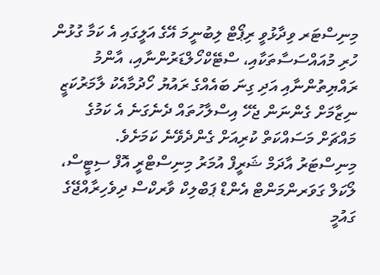މިނިސްޓަރ ވިދާޅުވީ ރިޕޯޓް ލިބުނީމަ އޭގެ އަލީގައި އެ ކަމާ ގުޅުން ހުރި މުއައްސަސާތަކާއި، ސްޓޭކްހޯލްޑަރުންނާއި، އާންމު ރައްޔިތުންނާއި އަދި ގިނަ ބައެއްގެ ރައުޔު ހޯދުމާއެކު ލާމަރުކަޒީ ނިޒާމަށް ގެންނަން ޖެހޭ އިސްލާހުތައް ދެނެގަނެ އެ ކަމުގެ މައްޗަށް މަސައްކަތް ކުރިއަށް ގެންދެވޭނެ ކަމަށެވެ.
މިނިސްޓަރު އާދަމް ޝަރީފް އުމަރު މިނިސްޓްރީ އޮފް ސިޓީސް، ލޯކަލް ގަވަރންމަންޓް އެންޑް ޕަބްލިކް ވާރކްސް ދިވެހިރާއްޖޭގެ ގައުމީ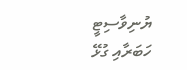ޔުނިވާސިޓީ
ހަބަރާއި ގުޅޭ